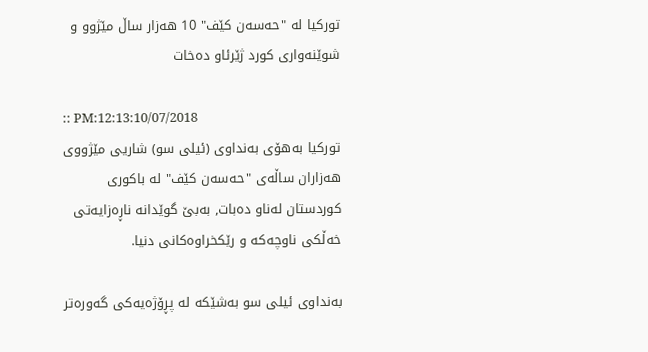توركیا له‌ "حه‌سه‌ن كێف" 10 هه‌زار ساڵ مێژوو و شوێنه‌وارى كورد ژێرئاو ده‌خات

:: PM:12:13:10/07/2018
توركیا به‌هۆى به‌نداوى (ئیلى سو) شاریى مێژووى هه‌زاران ساڵه‌ی "حه‌سه‌ن كێف" له‌ باكورى كوردستان له‌ناو ده‌بات, به‌بێ گوێدانه‌ ناڕه‌زایه‌تى خه‌ڵكى ناوچه‌كه‌ و رێكخراوه‌كانی دنیا.

به‌نداوى ئیلی سو به‌شێكه‌ له‌ پڕۆژه‌یه‌كى گه‌وره‌تر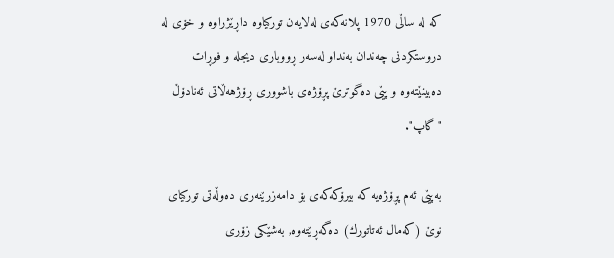كه‌ له‌ ساڵى 1970 پلانه‌كه‌ى له‌لایه‌ن توركیاوه‌ داڕێژراوه‌ و خۆى له‌ دروستكردنى چه‌ندان به‌نداو له‌سه‌ر ڕووبارى دیجله‌ و فوڕات ده‌بینێته‌وه‌ و پێى ده‌گوترێ پڕۆژه‌ى باشوورى ڕۆژهه‌ڵاتى ئه‌نادۆڵ "گاپ".

به‌پێى ئه‌م پڕۆژه‌یه‌ كه‌ بیرۆكه‌كه‌ى بۆ دامه‌زرێنه‌رى ده‌وڵه‌تى توركیای نوێ (كه‌مال ئه‌تاتورك) ده‌گه‌ڕێته‌وه‌, به‌شێكى زۆرى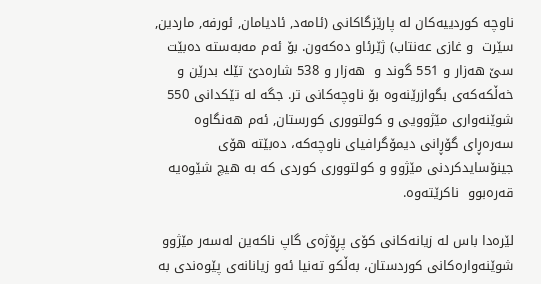ناوچه‌ كوردییه‌كان له‌ پارێزگاكانى (ئامه‌د, ئادیامان, ئورفه‌, ماردین, سێرت  و غازى عه‌نتاب) ژێرئاو ده‌كه‌ون. بۆ ئه‌م مه‌به‌سته‌ ده‌بێت سێ هه‌زار و 551 گوند و  هه‌زار و 538 شاره‌دێ تێك بدرێن و خه‌ڵكه‌كه‌ى بگوازرێنه‌وه‌ بۆ ناوچه‌كانى تر. جگه‌ له‌ تێكدانى 550 شوێنه‌وارى مێژوویى و كولتوورى كورستان, ئه‌م هه‌نگاوه‌ سه‌ره‌ڕاى گۆڕانى دیمۆگرافیاى ناوچه‌كه‌، ده‌بێته‌ هۆى جینۆسایدكردنى مێژوو و كولتوورى كوردى كه‌ به‌ هیچ شێوه‌یه‌  قه‌ره‌بوو  ناكرێته‌وه‌.

لێره‌دا باس له‌ زیانه‌كانى كۆى پڕۆژه‌ى گاپ ناكه‌ین له‌سه‌ر مێژوو شوێنه‌واره‌كانى كوردستان، به‌ڵكو ته‌نیا ئه‌و زیانانه‌ى پێوه‌ندى به‌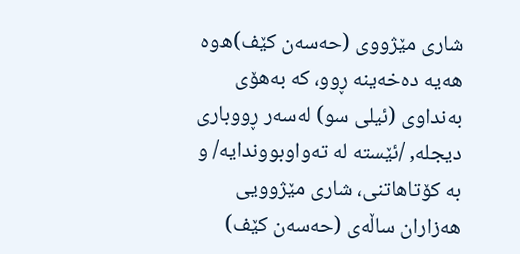شارى مێژووى (حه‌سه‌ن كێف)ه‌وه‌ هه‌یه‌ ده‌خه‌ینه‌ ڕوو، كه‌ به‌هۆى به‌نداوى (ئیلی سو) له‌سه‌ر ڕووبارى دیجله‌, /ئێسته‌ له‌ ته‌واوبووندایه‌/ و به‌ كۆتاهاتنى، شارى مێژوویى هه‌زاران ساڵه‌ى (حه‌سه‌ن كێف)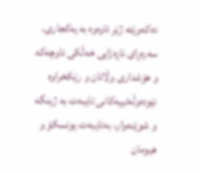ده‌كه‌وێته‌ ژێر ئاوه‌وه‌ به‌ یه‌كجارى. سه‌ره‌ڕاى ناڕه‌زایى خه‌ڵكى ناوچه‌كه‌ و هۆشدارى وڵاتان و رێكخراوه‌ نێوده‌وڵه‌تییه‌كانى تایبه‌ت به‌ ژینگه‌ و شوێنه‌وار، به‌تایبه‌ت یونسكۆ و هیومان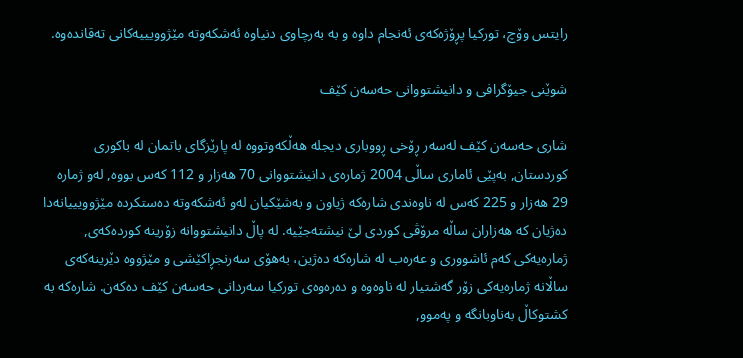رایتس وۆچ، توركیا پڕۆژه‌كه‌ى ئه‌نجام داوه‌ و به‌ به‌رچاوى دنیاوه‌ ئه‌شكه‌وته‌ مێژوویییه‌كانى ته‌قانده‌وه‌.

شوێنى جیۆگرافى و دانیشتووانى حه‌سه‌ن كێف

شارى حه‌سه‌ن كێف له‌سه‌ر ڕۆخى ڕووبارى دیجله‌ هه‌ڵكه‌وتووه‌ له‌ پارێزگاى باتمان له‌ باكورى كوردستان, به‌پێى ئامارى ساڵى 2004 ژماره‌ى دانیشتووانى 70 هه‌زار و 112 كه‌س بووه‌, له‌و ژماره‌ 29 هه‌زار و 225 كه‌س له‌ ناوه‌ندى شاره‌كه‌ ژیاون و به‌شێكیان له‌و ئه‌شكه‌وته‌ ده‌ستكرده‌ مێژوویییانه‌دا ده‌ژیان كه‌ هه‌زاران ساڵه‌ مرۆڤى كوردى لێ نیشته‌جێیه‌. له‌ پاڵ دانیشتووانه‌ زۆرینه‌ كورده‌كه‌ى, ژماره‌یه‌كى كه‌م ئاشوورى و عه‌ره‌ب له‌ شاره‌كه‌ ده‌ژین، به‌هۆی سه‌رنجڕاكێشى و مێژووه‌ دێرینه‌كه‌ى ساڵانه‌ ژماره‌یه‌كى زۆر گه‌شتیار له‌ ناوه‌وه‌ و ده‌ره‌وه‌ى توركیا سه‌ردانى حه‌سه‌ن كێف ده‌كه‌ن. شاره‌كه‌ به‌ كشتوكاڵ به‌ناوبانگه‌ و په‌موو,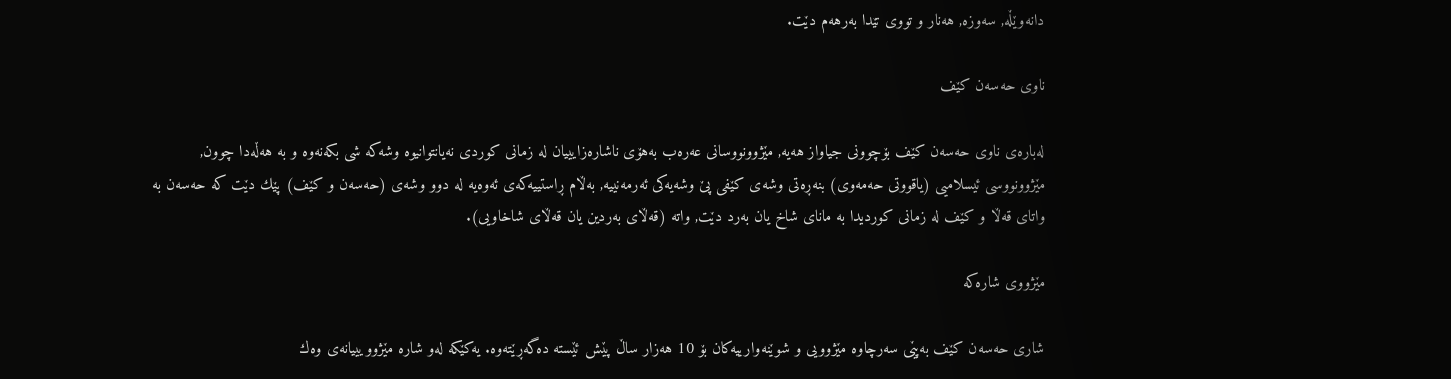دانه‌وێڵه‌, سه‌وزه‌, هه‌نار و تووى تێدا به‌رهه‌م دێت.

ناوى حه‌سه‌ن كێف

له‌باره‌ی ناوى حه‌سه‌ن كێف بۆچوونى جیاواز هه‌یه‌, مێژوونووسانی عه‌ره‌ب به‌هۆى ناشاره‌زایییان له‌ زمانى كوردى نه‌یانتوانیوه‌ وشه‌كه‌ شى بكه‌نه‌وه‌ و به‌ هه‌ڵه‌دا چوون, مێژوونووسى ئیسلامیى (یاقووتى حه‌مه‌وى) بنه‌ڕه‌تی وشه‌ى كێفى پێ وشه‌یه‌كى ئه‌رمه‌نییه‌, به‌ڵام ڕاستییه‌كه‌ى ئه‌وه‌یه‌ له‌ دوو وشه‌ى (حه‌سه‌ن و كێف) پێك دێت كه‌ حه‌سه‌ن به‌ واتای قه‌ڵا و كێف له‌ زمانى كوردیدا به‌ ماناى شاخ یان به‌رد دێت, واته‌ (قه‌ڵاى به‌ردین یان قه‌ڵاى شاخاویى).

مێژووى شاره‌كه‌

شاری حه‌سه‌ن كێف به‌پێى سه‌رچاوه‌ مێژوویی و شوێنه‌وارییه‌كان بۆ 10 هه‌زار ساڵ پێش ئێسته‌ ده‌گه‌ڕێته‌وه‌. یه‌كێكه‌ له‌و شاره‌ مێژوویییانه‌ى وه‌ك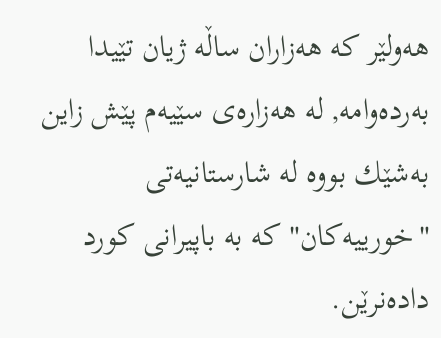هه‌ولێر كه‌ هه‌زاران ساڵه‌ ژیان تێیدا به‌رده‌وامه‌, له‌ هه‌زاره‌ى سێیه‌م پێش زاین به‌شێك بووه‌ له‌ شارستانیه‌تى "خورییه‌كان" كه‌ به‌ باپیرانى كورد داده‌نرێن.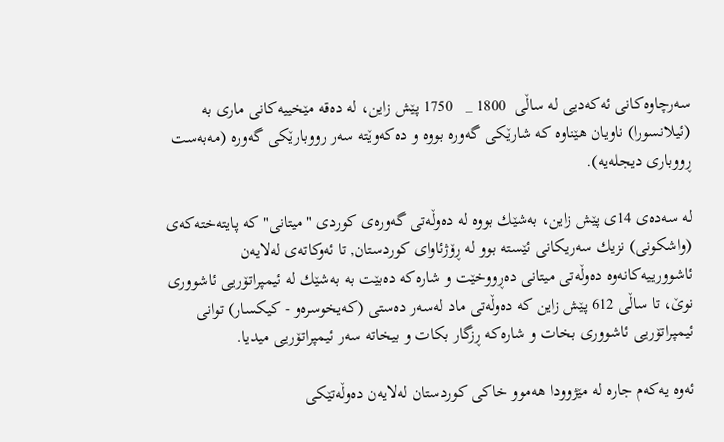سه‌رچاوه‌كانی ئه‌كه‌دیی له‌ ساڵى  1800 _   1750 پێش زاین، له‌ ده‌قه‌ مێخییه‌كانى مارى به‌ (ئیلانسورا) ناویان هێناوه‌ كه‌ شارێكى گه‌وره‌ بووه‌ و ده‌كه‌وێته‌ سه‌ر رووبارێكى گه‌وره‌ (مه‌به‌ست ڕووبارى دیجله‌یه‌).

له‌ سه‌ده‌ى 14ی پێش زاین، به‌شێك بووه‌ له‌ ده‌وڵه‌تى گه‌وره‌ى كوردى "میتانى" كه‌ پایته‌خته‌كه‌ى (واشكونى) نزیك سه‌ریكانى ئێسته‌ بوو له‌ ڕۆژئاواى كوردستان, تا ئه‌وكاته‌ى له‌لایه‌ن ئاشوورییه‌كانه‌وه‌ ده‌وڵه‌تى میتانى ده‌ڕووخێت و شاره‌كه‌ ده‌بێت به‌ به‌شێك له‌ ئیمپراتۆریى ئاشوورى نوێ، تا ساڵى 612 پێش زاین كه‌ ده‌وڵه‌تى ماد له‌سه‌ر ده‌ستى (كه‌یخوسره‌و - كیكسار) توانى ئیمپراتۆریى ئاشوورى بخات و شاره‌كه‌ ڕزگار بكات و بیخاته‌ سه‌ر ئیمپراتۆریى میدیا.

ئه‌وه‌ یه‌كه‌م جاره‌ له‌ مێژوودا هه‌موو خاكى كوردستان له‌لایه‌ن ده‌وڵه‌تێكى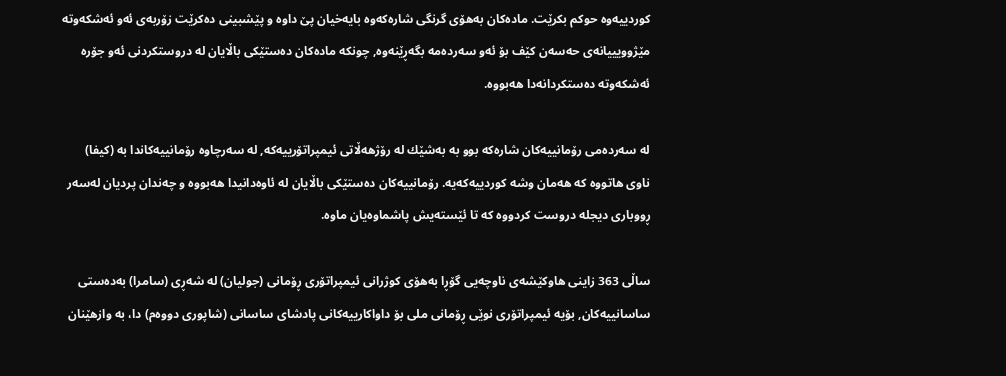كوردییه‌وه‌ حوكم بكرێت. ماده‌كان به‌هۆى گرنگى شاره‌كه‌وه‌ بایه‌خیان پێ داوه‌ و پێشبینى ده‌كرێت زۆربه‌ى ئه‌و ئه‌شكه‌وته‌ مێژوویییانه‌ى حه‌سه‌ن كێف بۆ ئه‌و سه‌رده‌مه‌ بگه‌ڕێنه‌وه‌, چونكه‌ ماده‌كان ده‌ستێكى باڵایان له‌ دروستكردنى ئه‌و جۆره‌ ئه‌شكه‌وته‌ ده‌ستكردانه‌دا هه‌بووه‌.

له‌ سه‌رده‌مى رۆمانییه‌كان شاره‌كه‌ بوو به‌ به‌شێك له‌ رۆژهه‌ڵاتى ئیمپراتۆرییه‌كه‌, له‌ سه‌رچاوه‌ رۆمانییه‌كاندا به‌ (كیفا) ناوی هاتووه‌ كه‌ هه‌مان وشه‌ كوردییه‌كه‌یه‌. رۆمانییه‌كان ده‌ستێكى باڵایان له‌ ئاوه‌دانیدا هه‌بووه‌ و چه‌ندان پردیان له‌سه‌ر ڕووباری دیجله‌ دروست كردووه‌ كه‌ تا ئێسته‌یش پاشماوه‌یان ماوه‌.

ساڵى 363 زاینى هاوكێشه‌ى ناوچه‌یى گۆڕا به‌هۆى كوژرانى ئیمپراتۆرى ڕۆمانى (جولیان) له‌ شه‌ڕى (سامرا) به‌ده‌ستى ساسانییه‌كان, بۆیه‌ ئیمپراتۆرى نوێى ڕۆمانى ملى بۆ داواكارییه‌كانى پادشاى ساسانى (شاپورى دووه‌م) دا، به‌ وازهێنان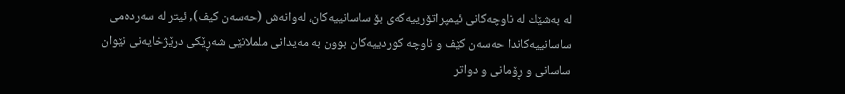له‌ به‌شێك له‌ ناوچه‌كانى ئیمپراتۆرییه‌كه‌ى بۆ ساسانییه‌كان، له‌وانه‌ش (حه‌سه‌ن كیف), ئیتر له‌ سه‌رده‌مى ساسانییه‌كاندا حه‌سه‌ن كێف و ناوچه‌ كوردییه‌كان بوون به‌ مه‌یدانى ململانێى شه‌ڕێكى درێژخایه‌نى نێوان ساسانى و ڕۆمانى و دواتر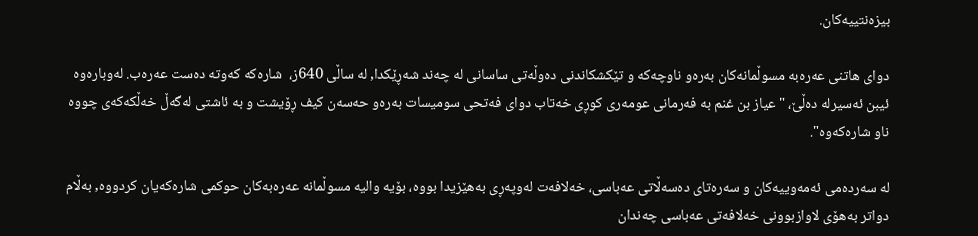بیزه‌نتییه‌كان.

دواى هاتنى عه‌ره‌به‌ مسوڵمانه‌كان به‌ره‌و ناوچه‌كه‌ و تێكشكاندنى ده‌وڵه‌تى ساسانى له‌ چه‌ند شه‌ڕێكدا, له‌ ساڵى 640ز،  شاره‌كه‌ كه‌وته‌ ده‌ست عه‌ره‌ب. له‌وباره‌وه‌ ئیبن ئه‌سیرله‌ ده‌ڵێ، "عیاز بن غنم به‌ فه‌رمانى عومه‌رى كوڕى خه‌تاب دواى فه‌تحى سومیسات به‌ره‌و حه‌سه‌ن كیف ڕۆیشت و به‌ ئاشتى له‌گه‌ڵ خه‌ڵكه‌كه‌ى چووه‌ ناو شاره‌كه‌وه‌".

له‌ سه‌رده‌مى ئه‌مه‌وییه‌كان و سه‌ره‌تاى ده‌سه‌ڵاتى عه‌باسی، خه‌لافه‌ت له‌وپه‌ڕى به‌هێزیدا بووه‌، بۆیه‌ والیه‌ مسوڵمانه‌ عه‌ره‌به‌كان حوكمى شاره‌كه‌یان كردووه‌, به‌ڵام دواتر به‌هۆى لاوازبوونى خه‌لافه‌تى عه‌باسى چه‌ندان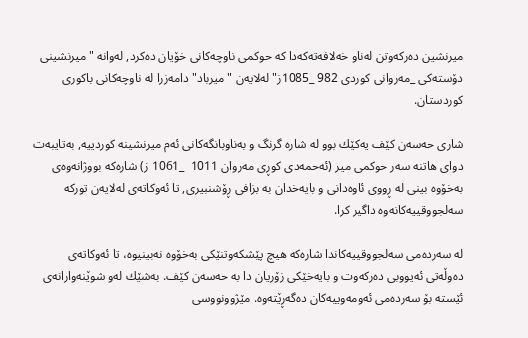میرنشین ده‌ركه‌وتن له‌ناو خه‌لافه‌ته‌كه‌دا كه‌ حوكمى ناوچه‌كانى خۆیان ده‌كرد, له‌وانه‌ "میرنشینى دۆسته‌كى _مه‌روانى كوردى 982 _1085ز" له‌لایه‌ن "میرباد" دامه‌زرا له‌ ناوچه‌كانى باكورى كوردستان.

شارى حه‌سه‌ن كێف یه‌كێك بوو له‌ شاره‌ گرنگ و به‌ناوبانگه‌كانى ئه‌م میرنشینه‌ كوردییه‌, به‌تایبه‌ت دواى هاتنه‌ سه‌ر حوكمى میر (ئه‌حمه‌دى كوڕى مه‌روان 1011  _1061 ز) شاره‌كه‌ بووژانه‌وه‌ى به‌خۆوه‌ بینى له‌ ڕووى ئاوه‌دانى و بایه‌خدان به‌ بزافى ڕۆشنبیرى, تا ئه‌وكاته‌ى له‌لایه‌ن توركه‌ سه‌لجووقییه‌كانه‌وه‌ داگیر كرا.

له‌ سه‌رده‌مى سه‌لجووقییه‌كاندا شاره‌كه‌ هیچ پێشكه‌وتنێكى به‌خۆوه‌ نه‌بینیوه‌، تا ئه‌وكاته‌ى ده‌وڵه‌تى ئه‌یووبى ده‌ركه‌وت و بایه‌خێكى زۆریان دا به‌ حه‌سه‌ن كێف. به‌شێك له‌و شوێنه‌وارانه‌ى ئێسته‌ بۆ سه‌رده‌مى ئه‌ومه‌وییه‌كان ده‌گه‌ڕێته‌وه‌. مێژوونووسى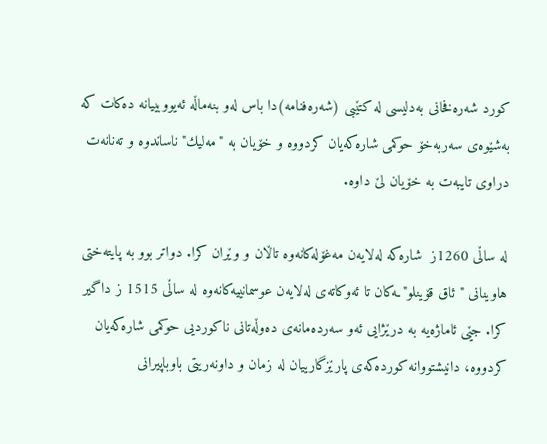كورد شه‌ره‌فخانى به‌دلیسى له‌ كتێبى (شه‌ره‌فنامه‌)دا باس له‌و بنه‌ماڵه‌ ئه‌یووبییانه‌ ده‌كات كه‌ به‌شێوه‌ى سه‌ربه‌خۆ حوكمى شاره‌كه‌یان كردووه‌ و خۆیان به‌ "مه‌لیك" ناساندوه‌ و ته‌نانه‌ت دراوى تایبه‌ت به‌ خۆیان لێ داوه‌.

له‌ ساڵى 1260ز  شاره‌كه‌ له‌لایه‌ن مه‌غۆله‌كانه‌وه‌ تاڵان و وێران كرا. دواتر بوو به‌ پایته‌ختى هاوینانى "ئاق قۆینلو"ـه‌كان تا ئه‌وكاته‌ى له‌لایه‌ن عوسمانییه‌كانه‌وه‌ له‌ ساڵى 1515 ز داگیر كرا. جێى ئاماژه‌یه‌ به‌ درێژایی ئه‌و سه‌رده‌مانه‌ی ده‌وڵه‌تانى ناكوردیی حوكمى شاره‌كه‌یان كردووه‌، دانیشتووانه‌ كورده‌كه‌ى پارێزگارییان له‌ زمان و داونه‌ریتى باوباپیرانى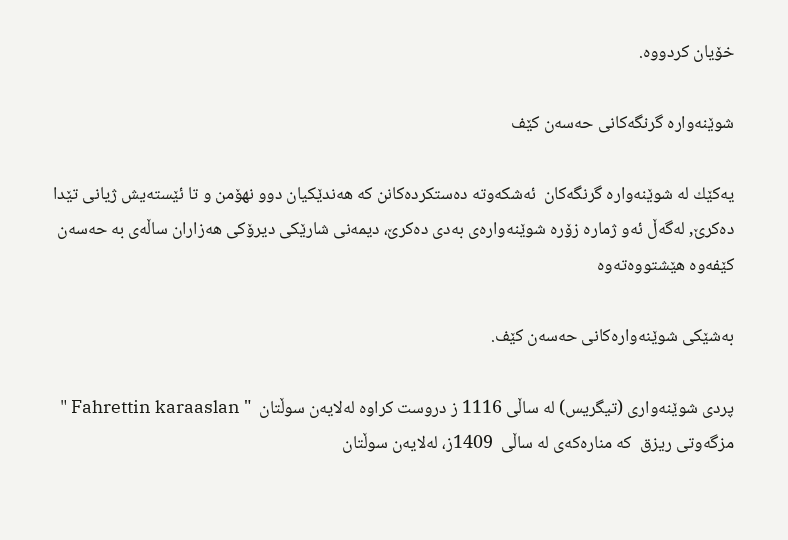خۆیان كردووه‌.

شوێنه‌واره‌ گرنگه‌كانى حه‌سه‌ن كێف

یه‌كێك له‌ شوێنه‌واره‌ گرنگه‌كان  ئه‌شكه‌وته‌ ده‌ستكرده‌كانن كه‌ هه‌ندێكیان دوو نهۆمن و تا ئێسته‌یش ژیانی تێدا ده‌كرێ, له‌گه‌ڵ ئه‌و ژماره‌ زۆره‌ شوێنه‌واره‌ى به‌دى ده‌كرێ، دیمه‌نى شارێكى دیرۆكى هه‌زاران ساڵه‌ى به‌ حه‌سه‌ن كێفه‌وه‌ هێشتووه‌ته‌وه‌

به‌شێكى شوێنه‌واره‌كانى حه‌سه‌ن كێف.

پردى شوێنه‌وارى (تیگریس) له‌ ساڵى 1116 ز دروست كراوه‌ له‌لایه‌ن سوڵتان  " Fahrettin karaaslan "
مزگه‌وتى ریزق  كه‌ مناره‌كه‌ى له‌ ساڵى  1409ز، له‌لایه‌ن سوڵتان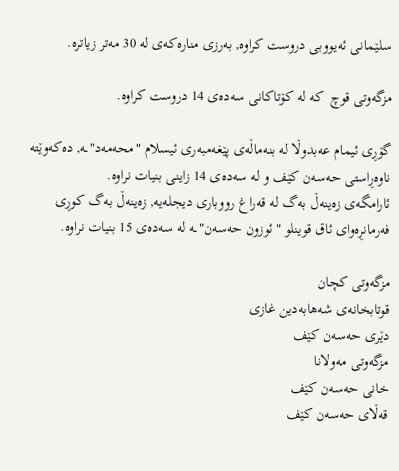سلێمانی ئه‌یووبى دروست كراوه‌, به‌رزى مناره‌كه‌ى له‌ 30 مه‌تر زیاتره‌.

مزگه‌وتى قوچ  كه‌ له‌ كۆتاكانى سه‌ده‌ى 14 دروست كراوه‌.

گۆڕى ئیمام عه‌بدوڵا له‌ بنه‌ماڵه‌ى پێغه‌مبه‌رى ئیسلام "محه‌مه‌د"ـه‌, ده‌كه‌وێته‌ ناوه‌ڕاستى حه‌سه‌ن كێف و له‌ سه‌ده‌ى 14 زاینى بنیات نراوه‌.
ئارامگه‌ى زه‌ینه‌ڵ به‌گ له‌ قه‌راغ رووبارى دیجله‌یه‌, زه‌ینه‌ڵ به‌گ كوڕى فه‌رمانڕه‌واى ئاق قوینلو "ئوزون حه‌سه‌ن"ـه‌ له‌ سه‌ده‌ى 15 بنیات نراوه‌.

مزگه‌وتى كچان
قوتابخانه‌ى شه‌هابه‌دین غازى
دێرى حه‌سه‌ن كێف
مزگه‌وتى مه‌ولانا
خانى حه‌سه‌ن كێف
قه‌ڵاى حه‌سه‌ن كێف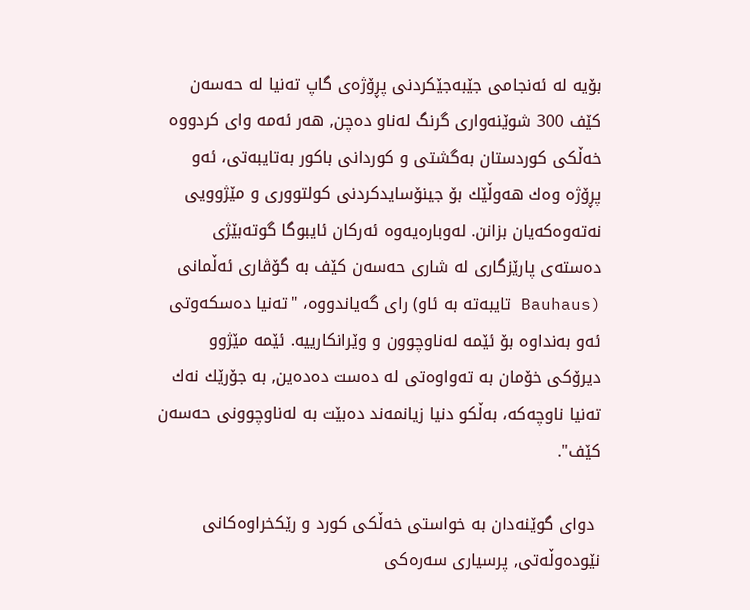بۆیه‌ له‌ ئه‌نجامى جێبه‌جێكردنى پڕۆژه‌ی گاپ ته‌نیا له‌ حه‌سه‌ن كێف 300 شوێنه‌وارى گرنگ له‌ناو ده‌چن, هه‌ر ئه‌مه‌ واى كردووه‌ خه‌ڵكى كوردستان به‌گشتى و كوردانى باكور به‌تایبه‌تى، ئه‌و پڕۆژه‌ وه‌ك هه‌وڵێك بۆ جینۆسایدكردنى كولتووری و مێژوویى نه‌ته‌وه‌كه‌یان بزانن. له‌وباره‌یه‌وه‌ ئه‌ركان ئایبوگا گوته‌بێژى ده‌سته‌ى پارێزگارى له‌ شارى حه‌سه‌ن كێف به‌ گۆڤارى ئه‌ڵمانى (Bauhaus تایبه‌ته‌ به‌ ئاو) رای گه‌یاندووه‌، "ته‌نیا ده‌سكه‌وتى ئه‌و به‌نداوه‌ بۆ ئێمه‌ له‌ناوچوون و وێرانكارییه‌. ئێمه‌ مێژوو دیرۆكى خۆمان به‌ ته‌واوه‌تى له‌ ده‌ست ده‌ده‌ین, به‌ جۆرێك نه‌ك ته‌نیا ناوچه‌كه‌، به‌ڵكو دنیا زیانمه‌ند ده‌بێت به‌ له‌ناوچوونى حه‌سه‌ن كێف".

 دواى گوێنه‌دان به‌ خواستى خه‌ڵكى كورد و رێكخراوه‌كانی نێوده‌وڵه‌تی, پرسیارى سه‌ره‌كى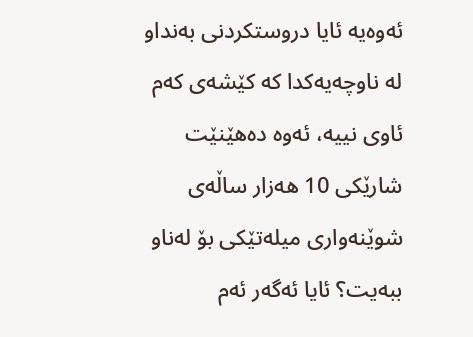ئه‌وه‌یه‌ ئایا دروستكردنى به‌نداو له‌ ناوچه‌یه‌كدا كه‌ كێشه‌ی كه‌م ئاوى نییه‌، ئه‌وه‌ ده‌هێنێت شارێكى 10 هه‌زار ساڵه‌ى  شوێنه‌وارى میله‌تێكی بۆ له‌ناو ببه‌یت؟ ئایا ئه‌گه‌ر ئه‌م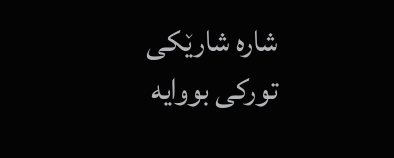شاره‌ شارێكى توركى بووایه‌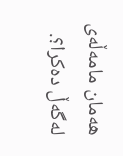هه‌مان مامه‌ڵه‌ى له‌گه‌ڵ ده‌كرا؟.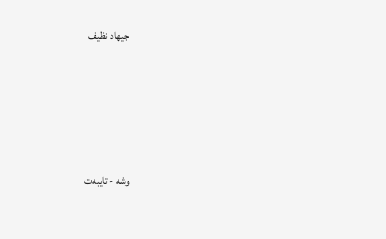جیهاد نظیف







وشە - تایبه‌ت